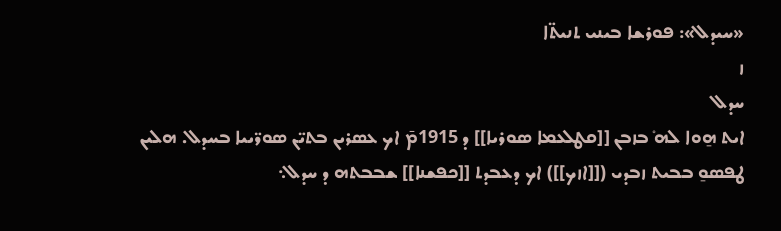«ܚܝܕܠ»: ܦܘܪܫܐ ܒܝܢܝ ܬܢܝܬ̈ܐ
ܙ
ܚܕܠ
ܐܝܬ ܗ̱ܘܐ ܠܗ̊ ܒܙܒܢ [[ܩܛܠܥܡܐ ܣܘܪܝܐ]] ܕ 1915ܡ̄ ܐܟ ܥܣܪܝܢ ܒܬܝ̈ܢ ܣܘܪ̈ܝܝܐ ܒܚܕܠ. ܗܠܝܢ ܛܦܣܘ̱ ܒܒܝܬ ܙܒܕܝ ([[ܐܙܟ]]) ܐܟ ܕܥܒܕܬ [[ܟܦܫܢܐ]] ܫܒܒܬܗ ܕ ܚܕܠ܆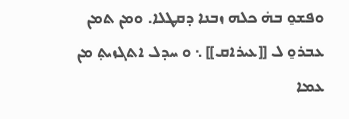ܘܦܫܘ̱ ܒܗ̊ ܟܠܗ ܙܒܢܐ ܕܩܛܠܐ. ܘܡܢ ܬܡܢ ܥܒܪܘ̱ ܠ [[ܥܝܪܐܩ]] ܆ ܘ ܚܕܠ ܐܬܓܙܝܬ̥ ܡܢ ܥܡܐ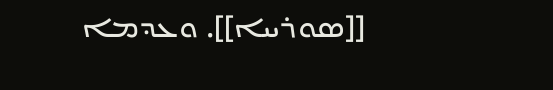[[ܣܘܪܝܝܐ]]. ܘܥܕܡܐ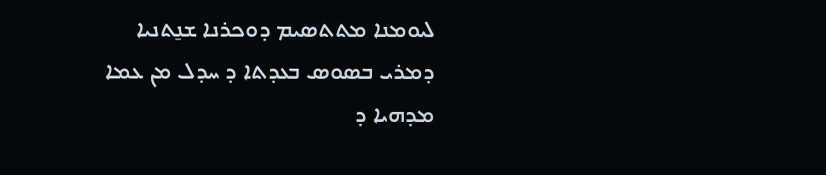ܠܝܘܡܢܐ ܡܬܬܣܝܡ ܕܘܟܪܢܐ ܫܢ̱ܬܢܝܐ ܕܡܪܝ ܒܣܘܣ ܒܥܕܬܐ ܕ ܚܕܠ ܡܢ ܥܡܐ ܡܕܗܝܐ ܕ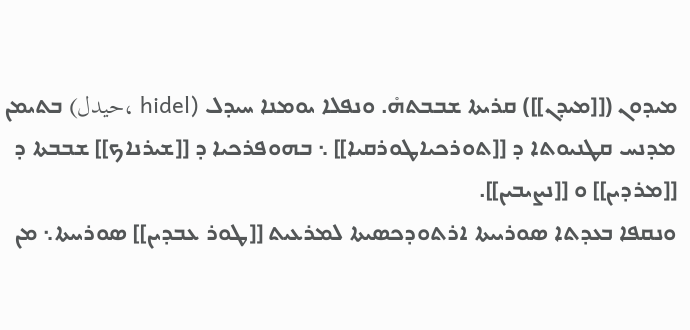ܡܝܕܘܢ ([[ܡܝܕܢ]]) ܩܪܝܬܐ ܫܒܒܬܗ̊. ܘܢܦܠܐ ܝܘܡܢܐ ܚܝܕܠ (hidel ،حيدل) ܒܬܝܡܢ ܡܕܢܚ ܩܛܢܝܘܬܐ ܕ [[ܬܘܪܟܝܐܛܘܪܩܝܐ]] ܆ ܒܗܘܦܪܟܝܐ ܕ [[ܫܝܪܢܐܟ]] ܫܒܒܬܐ ܕ [[ܡܪܕܝܢ]] ܘ [[ܢܨܝܒܝܢ]].
ܘܢܩܦܐ ܒܥܕܬܐ ܣܘܪܝܝܬܐ ܐܪܬܘܕܟܣܝܬܐ ܠܡܪܥܝܬ [[ܛܘܪ ܥܒܕܝܢ]] ܣܘܪܝܝܬܐ܆ ܡܢ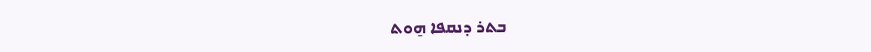ܒܬܪ ܕܢܩܦܐ ܗ̱ܘܬ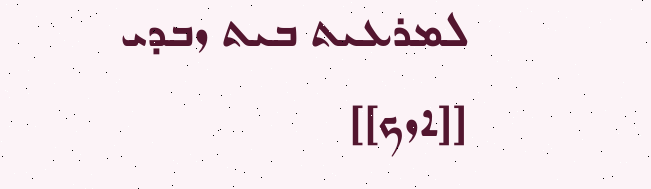ܠܡܪܥܝܬ ܒܝܬ ܙܒܕܝ [[ܐܙܟ]]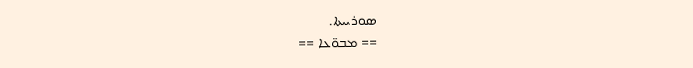ܣܘܪܝܝܬܐ.
== ܡܒܘ̈ܥܐ ==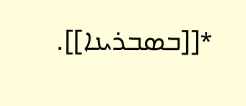*[[ܒܣܒܪܝܢܐ]].